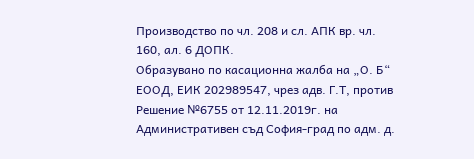Производство по чл. 208 и сл. АПК вр. чл. 160, ал. 6 ДОПК.
Образувано по касационна жалба на „О. Б“ ЕООД, ЕИК 202989547, чрез адв. Г.Т, против Решение №6755 от 12.11.2019г. на Административен съд София-град по адм. д.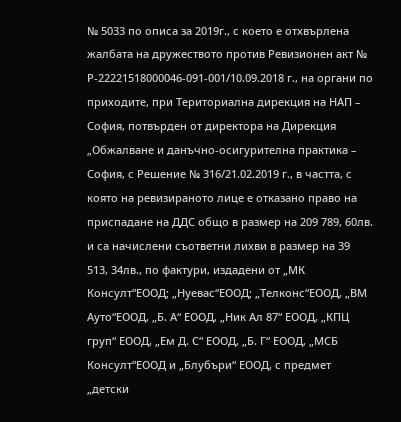№ 5033 по описа за 2019г., с което е отхвърлена жалбата на дружеството против Ревизионен акт № Р-22221518000046-091-001/10.09.2018 г., на органи по приходите, при Териториална дирекция на НАП – София, потвърден от директора на Дирекция „Обжалване и данъчно-осигурителна практика – София, с Решение № 316/21.02.2019 г., в частта, с която на ревизираното лице е отказано право на приспадане на ДДС общо в размер на 209 789, 60лв. и са начислени съответни лихви в размер на 39 513, 34лв., по фактури, издадени от „МК Консулт“ЕООД; „Нуевас“ЕООД; „Телконс“ЕООД, „ВМ Ауто“ЕООД, „Б. А“ ЕООД, „Ник Ал 87“ ЕООД, „КПЦ груп“ ЕООД, „Ем Д. С“ ЕООД, „Б. Г“ ЕООД, „МСБ Консулт“ЕООД и „Блубъри“ ЕООД, с предмет „детски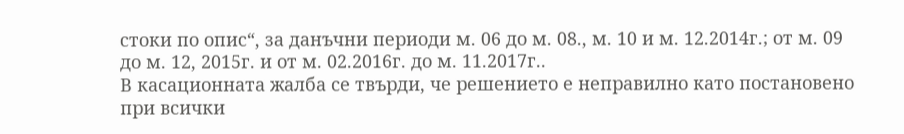стоки по опис“, за данъчни периоди м. 06 до м. 08., м. 10 и м. 12.2014г.; от м. 09 до м. 12, 2015г. и от м. 02.2016г. до м. 11.2017г..
В касационната жалба се твърди, че решението е неправилно като постановено при всички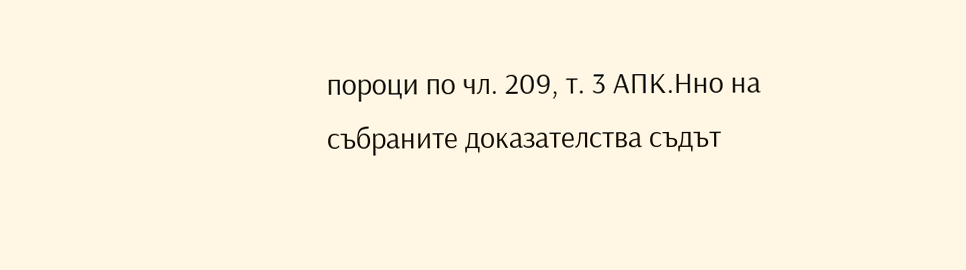пороци по чл. 209, т. 3 АПК.Нно на събраните доказателства съдът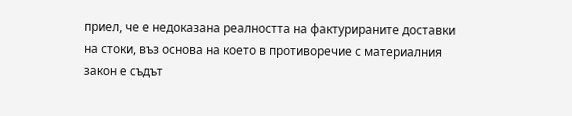приел, че е недоказана реалността на фактурираните доставки на стоки, въз основа на което в противоречие с материалния закон е съдът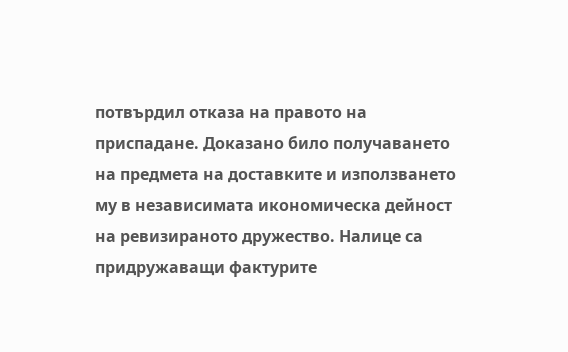потвърдил отказа на правото на приспадане. Доказано било получаването на предмета на доставките и използването му в независимата икономическа дейност на ревизираното дружество. Налице са придружаващи фактурите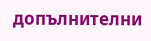допълнителни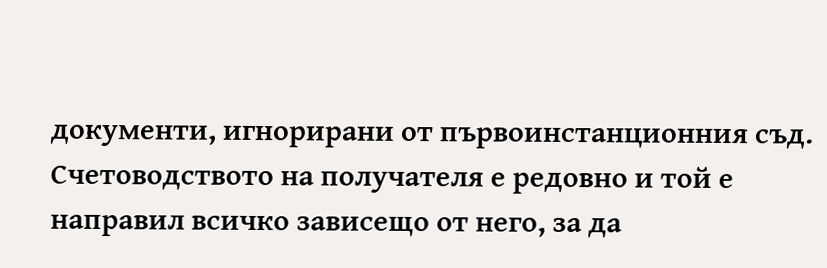документи, игнорирани от първоинстанционния съд. Счетоводството на получателя е редовно и той е направил всичко зависещо от него, за да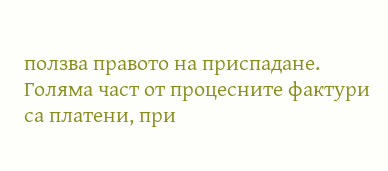ползва правото на приспадане. Голяма част от процесните фактури са платени, при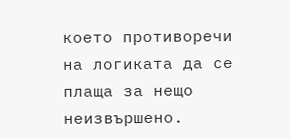което противоречи на логиката да се плаща за нещо неизвършено.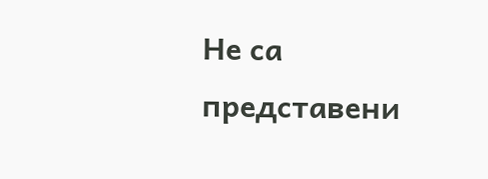Не са представени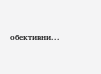обективни...